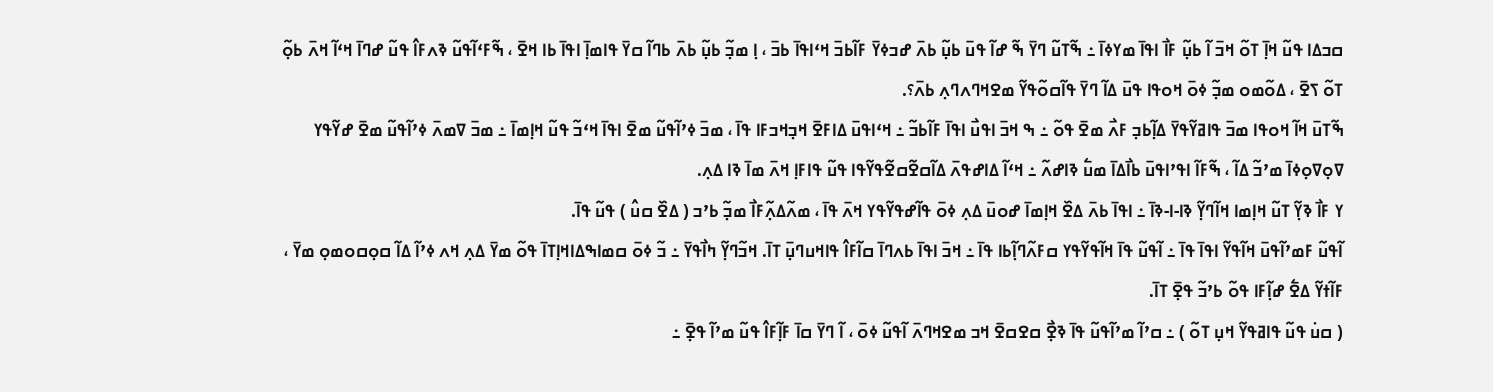ߛߏߡߊ ߟߎ߬ ߞߊ߲߫ ߠߋ߬ ߞߏ߫ ߊ߬ ߕߎ߲߬ ߓߊ߯ ߊߟߊ߫ ߘߌߦߊ߫ ߸ ߒ߬ߠߎ߬ ߣߌ߫ ߒ߬ ߝߊ߬ ߟߎ߫ ߕߎ߲߬ ߕߍ߫ ߝߏߦߌ߫ ߓߊ߬ߕߏ߫ ߞߵߊߟߊ߫ ߕߏ߫ ، ߊ߲ ߘߏ߲߬ ߕߎ߲߬ ߕߍ߫ ߕߣߊ߬ ߛߌ߫ ߟߊߘߊ߲߫ ߊߟߊ߫ ߕߊ ߞߐ߫ ، ߒ߬ߓߵߊ߬ߟߎ߬ ߢߍߓߊ߮ ߟߎ߬ ߝߣߊ߫ ߞߵߊ߬ ߞߍ߫ ߕߋ߲߬ ߠߋ߬ ߖߐ߫ ، ߡߋ߬ߘߋ ߘߏ߲߬ ߦߋ߫ ߞߋߟߊ ߟߎ߫ ߡߊ߬ ߣߌ߫ ߟߊ߬ߛߋ߬ߟߌ߬ ߘߐߞߣߍߣߍ߲ ߕߍ߫؟.
ߒ߬ߠߎ߫ ߞߊ߬ ߞߋߟߊ ߘߏ߫ ߟߊߥߌ߬ߟߌ߫ ߡߊ߲߬ߕߏ߲ ߓߍ߯ ߘߐ߫ ߟߋ߬ ߸ ߒ ߞߏ߫ ߊߟߎ߯ ߊߟߊ߫ ߓߊ߬ߕߏ߬ ߸ ߞߵߊߟߎ߫ ߡߊߓߐ߫ ߞߏ߲ߞߏߓߊ ߟߊ߫ ، ߘߏ߫ ߦߴߊ߬ߟߎ߬ ߘߐ߫ ߊߟߊ߫ ߞߵߏ߬ ߟߎ߬ ߞߊ߲ߘߊ߫ ߸ ߘߏ߫ ߜߘߍ߫ ߦߴߊ߬ߟߎ߬ ߘߐ߫ ߝߌ߬ߟߌ ߜߋ߲ߜߋ߲ߦߊ߫ ߘߴߏ߬ ߡߊ߬ ، ߒ߬ߓߊ߬ ߊߟߴߊߟߎ߫ ߕߊ߯ߡߊ߫ ߘߎ߱ ߢߊߝߍ߬ ߸ ߞߵߊ߬ ߡߊߝߟߍ߫ ߡߊ߬ߛߐ߬ߛߐ߬ߟߌ߬ߟߊ ߟߎ߬ ߟߊߓߊ߲ ߞߍ߫ ߘߊ߫ ߢߊ ߡߍ߲.
ߌ ߓߊ߯ ߢߌ߲߬ ߠߎ߬ ߞߊ߲ߘߊ ߞߊ߬ߣߌ߲߬ ߢߊ-ߊ-ߢߊ߫ ߸ ߊߟߊ߫ ߕߍ߫ ߡߐ߰ ߞߊ߲ߘߊ߫ ߝߋߎ߫ ߡߍ߲ ߦߋ߫ ߟߊ߬ߝߟߌ߬ߟߌ ߞߍ߫ ߟߊ߫ ، ߘߍ߬ߡߍ߲߬ߓߊ߯ ߘߏ߲߬ ߕߴߏ ( ߡߐ߰ ߛߎ߮ ) ߟߎ߬ ߟߊ߫.
ߊ߬ߟߎ߬ ߓߘߴߊ߬ߟߎ߫ ߞߊ߬ߟߌ߬ ߊߟߊ߫ ߟߊ߫ ߸ ߊ߬ߟߎ߬ ߟߊ߫ ߞߊ߬ߟߌ߬ߟߌ ߛߓߍ߬ߣߊ߲߬ߕߊ ߟߊ߫ ߸ ߞߏ߫ ߊߟߊ߫ ߕߍߣߊ߫ ߛߊ߬ߓߊ߮ ߟߊߞߎߣߎ߲߫ ߠߊ߫. ߞߏ߬ߣߌ߲߬ ߤߊ߯ߟߌ߫ ߸ ߏ߬ ߦߋ߫ ߛߘߊߒߡߊߞߊ߲ߠߊ߫ ߟߋ߬ ߘߌ߫ ߡߍ߲ ߞߍ ߦߴߊ߬ ߡߊ߬ ߛߋ߲ߛߋߘߋ߲ ߘߌ߫ ، ߓߊ߬ߙߌ߬ ߡߐ߱ ߝߊ߲߬ߓߊ ߟߋ߬ ߕߴߏ߬ ߟߐ߲߫ ߠߊ߫.
( ߛߎ߭ ߟߎ߬ ߟߊߥߟߌ߬ ߞߎ߲ ߠߋ߬ ) ߸ ߛߴߊ߬ ߘߴߊ߬ߟߎ߬ ߟߊ߫ ߢߐ߲߯ ߛߐߛߐ߫ ߞߏ ߘߐߞߣߍ߫ ߊ߬ߟߎ߬ ߦߋ߫ ، ߊ߬ ߣߌ߫ ߛߊ߫ ߓߊ߲߬ߓߊ߮ ߟߎ߬ ߘߴߊ߬ ߟߐ߲߫ ߸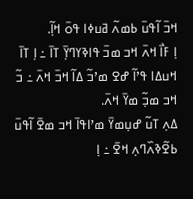ߞߏ߫ ߊ߬ߟߎ߫ ߕߘߍ߬ ߥߎߦߊ ߟߋ߫ ߞߊ߲߬.
ߊ߲ ߓߊ߯ ߞߍ߫ ߞߏ ߘߏ߫ ߟߊߢߌߣߌ߲߫ ߠߊ߫ ߸ ߊ߲ ߠߊ߫ ߞߎߡߊ ߟߴߊ߬ ߝߐ ߘߴߏ߬ ߡߊ߬ ߞߏ߫ ߞߍ߫ ߸ ߏ߬ ߞߏ ߘߏ߲߬ ߘߌ߫ ߞߍ߫.
ߡߍ߲ ߠߎ߬ ߝߎ߲ߘߌ߫ ߘߴߊߟߊ߫ ߞߏ ߘߐ߫ ߊ߬ߟߎ߫ ߕߐ߬ߢߍ߰ߣߍ߲ ߞߐ߫ ߸ ߊ߲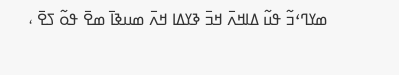ߘߌߣߵߏ߬ ߟߎ߬ ߡߊߞߍ߫ ߞߏ߫ ߢߌߡߊ ߞߍ߫ ߘߎߢߊ߫ ߘߐ߫ ߟߋ߬ ߖߐ߫ ،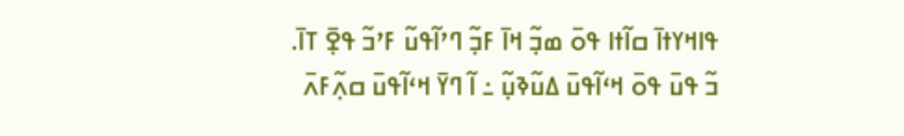ߟߊߞߌߙߊ߫ ߛߊ߬ߙߊ ߟߋ߫ ߘߏ߲߬ ߞߊ߫ ߓߏ߲߬ ߣߴߊ߬ߟߎ߬ ߓߴߏ߬ ߟߐ߲߫ ߠߊ߫.
ߏ߬ ߟߎ߫ ߟߋ߫ ߞߵߊ߬ߟߎ߫ ߡߎ߬ߢߎ߲߬ ߸ ߊ߬ ߣߌ߫ ߞߵߊ߬ߟߎ߫ ߛߍ߲߬ߓߍ߫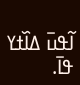ߊ߬ߟߎ߫ ߡߊ߰ߙߌ ߟߊ߫.